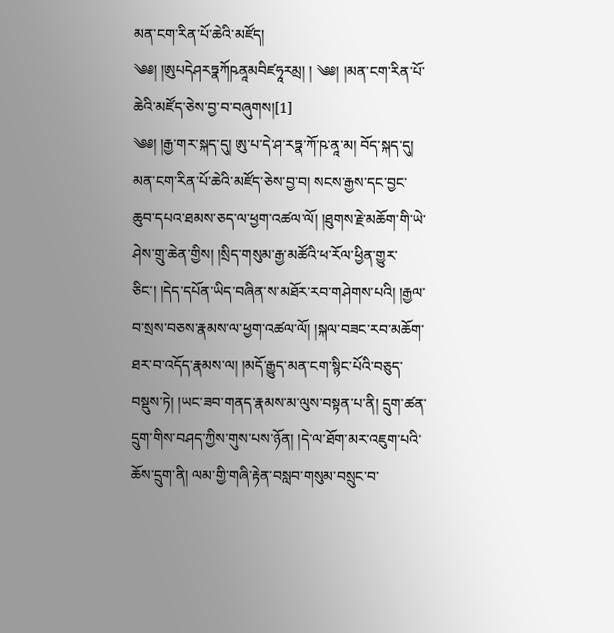མན་ངག་རིན་པོ་ཆེའི་མཛོད།
༄༅། །ཨུཔདེཤརཏྣཀོཥནཱམབིཛཧཱརམྲ། ། ༄༅། །མན་ངག་རིན་པོ་ཆེའི་མཛོད་ཅེས་བྱ་བ་བཞུགས།[1]
༄༅། །རྒྱ་གར་སྐད་དུ། ཨུ་པ་དེ་ཤ་རཏྣ་ཀོ་ཥ་ནཱ་མ། བོད་སྐད་དུ། མན་ངག་རིན་པོ་ཆེའི་མཛོད་ཅེས་བྱ་བ། སངས་རྒྱས་དང་བྱང་ཆུབ་དཔའ་ཐམས་ཅད་ལ་ཕྱག་འཚལ་ལོ། །ཐུགས་རྗེ་མཆོག་གི་ཡེ་ཤེས་གྲུ་ཆེན་གྱིས། །སྲིད་གསུམ་རྒྱ་མཚོའི་ཕ་རོལ་ཕྱིན་གྱུར་ཅིང་། །དེད་དཔོན་ཡིད་བཞིན་ས་མཐོར་རབ་གཤེགས་པའི། །རྒྱལ་བ་སྲས་བཅས་རྣམས་ལ་ཕྱག་འཚལ་ལོ། །སྐལ་བཟང་རབ་མཆོག་ཐར་བ་འདོད་རྣམས་ལ། །མདོ་རྒྱུད་མན་ངག་སྙིང་པོའི་བཅུད་བསྡུས་ཏེ། །ཡང་ཟབ་གནད་རྣམས་མ་ལུས་བསྟན་པ་ནི། དྲུག་ཚན་དྲུག་གིས་བཤད་ཀྱིས་གུས་པས་ཉོན། །དེ་ལ་ཐོག་མར་འཇུག་པའི་ཆོས་དྲུག་ནི། ལམ་གྱི་གཞི་རྟེན་བསླབ་གསུམ་བསྲུང་བ་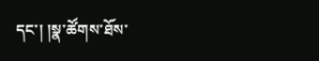དང་། །སྣ་ཚོགས་ཐོས་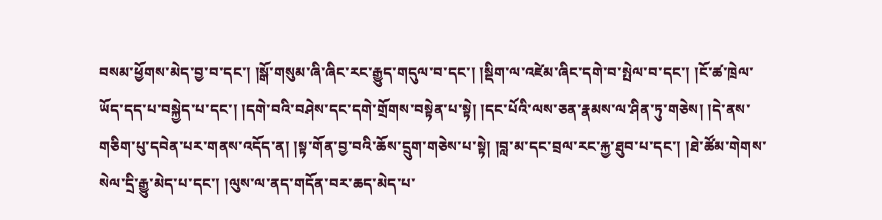བསམ་ཕྱོགས་མེད་བྱ་བ་དང་། །སྒོ་གསུམ་ཞི་ཞིང་རང་རྒྱུད་གདུལ་བ་དང་། །སྡིག་ལ་འཛེམ་ཞིང་དགེ་བ་སྤེལ་བ་དང་། །ངོ་ཚ་ཁྲེལ་ཡོད་དད་པ་བསྐྱེད་པ་དང་། །དགེ་བའི་བཤེས་དང་དགེ་གྲོགས་བསྟེན་པ་སྟེ། །དང་པོའི་ལས་ཅན་རྣམས་ལ་ཤིན་ཏུ་གཅེས། །དེ་ནས་གཅིག་པུ་དབེན་པར་གནས་འདོད་ན། །སྟ་གོན་བྱ་བའི་ཆོས་དྲུག་གཅེས་པ་སྟེ། །བླ་མ་དང་བྲལ་རང་རྐྱ་ཐུབ་པ་དང་། །ཐེ་ཚོམ་གེགས་སེལ་དྲི་རྒྱུ་མེད་པ་དང་། །ལུས་ལ་ནད་གདོན་བར་ཆད་མེད་པ་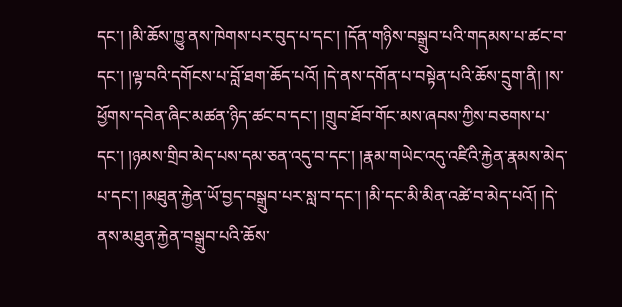དང་། །མི་ཆོས་ཁྱུ་ནས་ཁེགས་པར་བུད་པ་དང་། །དོན་གཉིས་བསྒྲུབ་པའི་གདམས་པ་ཚང་བ་དང་། །ལྟ་བའི་དགོངས་པ་བློ་ཐག་ཆོད་པའོ། །དེ་ནས་དགོན་པ་བསྟེན་པའི་ཆོས་དྲུག་ནི། །ས་ཕྱོགས་དབེན་ཞིང་མཚན་ཉིད་ཚང་བ་དང་། །གྲུབ་ཐོབ་གོང་མས་ཞབས་ཀྱིས་བཅགས་པ་དང་། །ཉམས་གྲིབ་མེད་པས་དམ་ཅན་འདུ་བ་དང་། །རྣམ་གཡེང་འདུ་འཛིའི་རྐྱེན་རྣམས་མེད་པ་དང་། །མཐུན་རྐྱེན་ཡོ་བྱད་བསྒྲུབ་པར་སླ་བ་དང་། །མི་དང་མི་མིན་འཚེ་བ་མེད་པའོ། །དེ་ནས་མཐུན་རྐྱེན་བསྒྲུབ་པའི་ཆོས་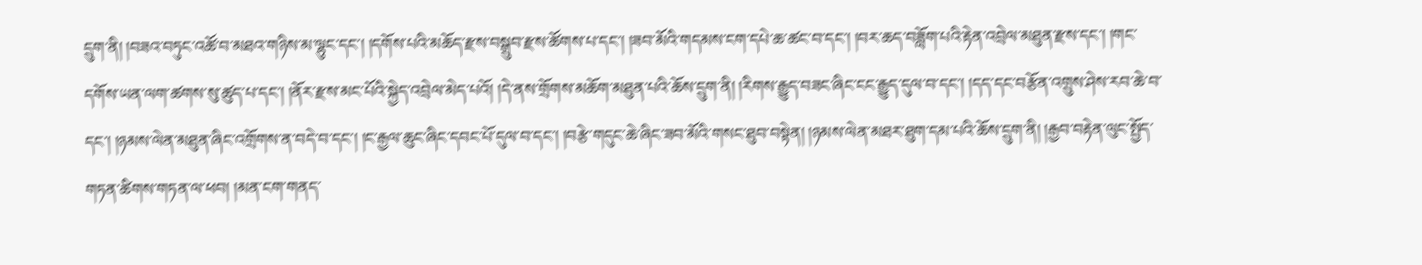དྲུག་ནི། །བཟའ་བཏུང་འཚོ་བ་མཐའ་གཉིས་མ་ལྷུང་དང་། །དགོས་པའི་མཆོད་རྫས་བསྒྲུབ་རྫས་ཚོགས་པ་དང་། །ཟབ་མོའི་གདམས་ངག་དཔེ་ཆ་ཚང་བ་དང་། །བར་ཆད་བཟློག་པའི་རྟེན་འབྲེལ་མཐུན་རྫས་དང་། །གང་དགོས་ཡན་ལག་ཚགས་སུ་ཚུད་པ་དང་། །ནོར་རྫས་མང་པོའི་སྐྱེད་འབྲེལ་མེད་པའོ། །དེ་ནས་གྲོགས་མཆོག་མཐུན་པའི་ཆོས་དྲུག་ནི། །རིགས་རྒྱུད་བཟང་ཞིང་ངང་རྒྱུད་དུལ་བ་དང་། །དད་དང་བརྩོན་འགྲུས་ཤེས་རབ་ཆེ་བ་དང་། །ཉམས་ལེན་མཐུན་ཞིང་འགྲོགས་ན་བདེ་བ་དང་། །ང་རྒྱལ་ཆུང་ཞིང་དབང་པོ་དུལ་བ་དང་། །བརྩེ་གདུང་ཆེ་ཞིང་ཟབ་མོའི་གསང་ཐུབ་བསྟེན། །ཉམས་ལེན་མཐར་ཐུག་དམ་པའི་ཆོས་དྲུག་ནི། །རྒྱབ་བརྟེན་ལུང་སྤྱོད་གཏན་ཚིགས་གཏན་ལ་ཕབ། །མན་ངག་གནད་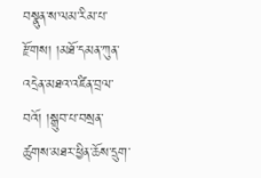བསྣུན་ས་ལམ་རིམ་པ་རྫོགས། །མཐོ་དམན་ཀུན་འདྲེན་མཐའ་འཛིན་བྲལ་བའོ། །སྒྲུབ་པ་བསྲན་ཚུགས་མཐར་ཕྱིན་ཆོས་དྲུག་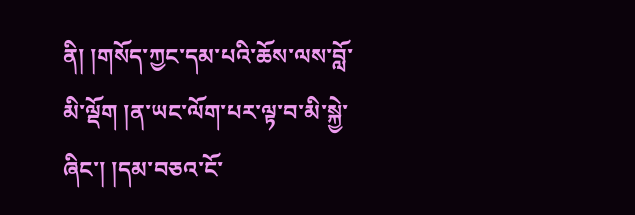ནི། །གསོད་ཀྱང་དམ་པའི་ཆོས་ལས་བློ་མི་ལྡོག །ན་ཡང་ལོག་པར་ལྟ་བ་མི་སྐྱེ་ཞིང་། །དམ་བཅའ་ངོ་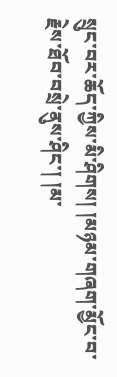སྲུང་བར་ཆོད་ཀྱིས་མི་ཤིགས། །མཉམ་གཞག་མྱོང་བ་རྗེས་ཐོབ་བསྲེ་ནུས་ཤིང་། །མ་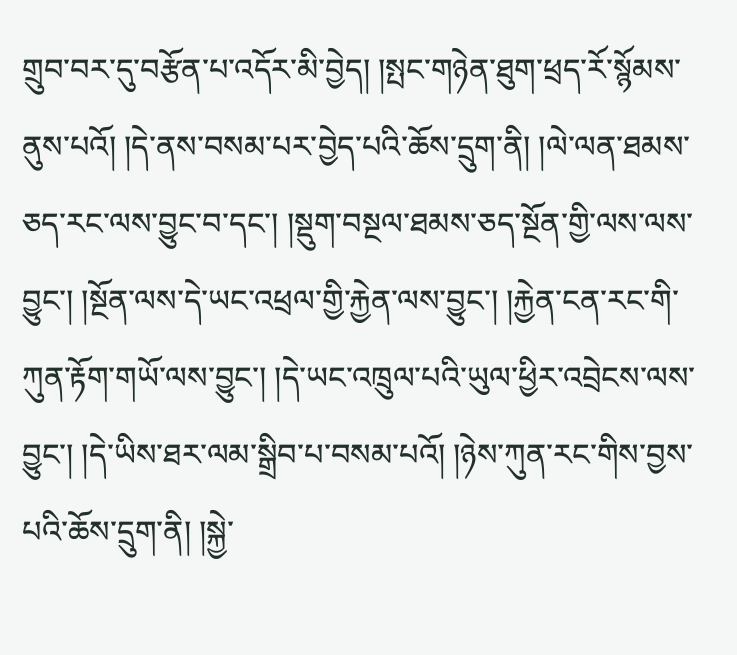གྲུབ་བར་དུ་བརྩོན་པ་འདོར་མི་བྱེད། །སྤང་གཉེན་ཐུག་ཕྲད་རོ་སྙོམས་ནུས་པའོ། །དེ་ནས་བསམ་པར་བྱེད་པའི་ཆོས་དྲུག་ནི། །ལེ་ལན་ཐམས་ཅད་རང་ལས་བྱུང་བ་དང་། །སྡུག་བསྔལ་ཐམས་ཅད་སྔོན་གྱི་ལས་ལས་བྱུང་། །སྔོན་ལས་དེ་ཡང་འཕྲལ་གྱི་རྐྱེན་ལས་བྱུང་། །རྐྱེན་ངན་རང་གི་ཀུན་རྟོག་གཡོ་ལས་བྱུང་། །དེ་ཡང་འཁྲུལ་པའི་ཡུལ་ཕྱིར་འབྲེངས་ལས་བྱུང་། །དེ་ཡིས་ཐར་ལམ་སྒྲིབ་པ་བསམ་པའོ། །ཉེས་ཀུན་རང་གིས་བྱས་པའི་ཆོས་དྲུག་ནི། །སྐྱེ་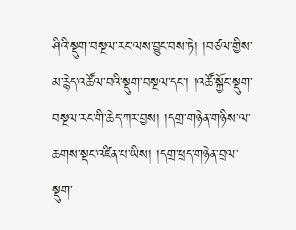ཤིའི་སྡུག་བསྔལ་རང་ལས་བྱུང་བས་ཏེ། །བཙལ་གྱིས་མ་རྙེད་འཚོལ་བའི་སྡུག་བསྔལ་དང་། །འཚོ་སྐྱོང་སྡུག་བསྔལ་རང་གི་ཆེད་ཀར་བྱས། །དགྲ་གཉེན་གཉིས་ལ་ཆགས་སྡང་འཛིན་པ་ཡིས། །དགྲ་ཕྲད་གཉེན་བྲལ་སྡུག་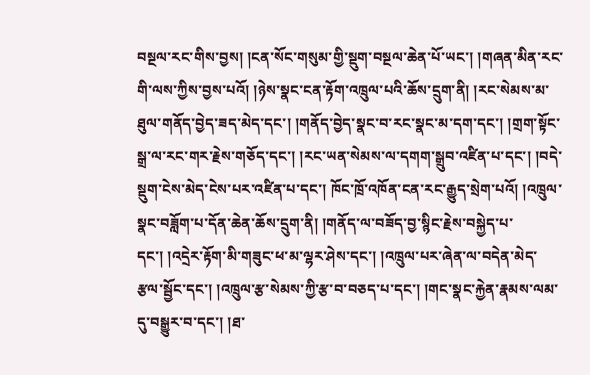བསྔལ་རང་གིས་བྱས། །ངན་སོང་གསུམ་གྱི་སྡུག་བསྔལ་ཆེན་པོ་ཡང་། །གཞན་མིན་རང་གི་ལས་ཀྱིས་བྱས་པའོ། །ཉེས་སྣང་ངན་རྟོག་འཁྲུལ་པའི་ཆོས་དྲུག་ནི། །རང་སེམས་མ་ཐུལ་གནོད་བྱེད་ཟད་མེད་དང་། །གནོད་བྱེད་སྣང་བ་རང་སྣང་མ་དག་དང་། །གྲག་སྟོང་སྒྲ་ལ་རང་གར་རྗེས་གཅོད་དང་། །རང་ཡན་སེམས་ལ་དགག་སྒྲུབ་འཛིན་པ་དང་། །བདེ་སྡུག་ངེས་མེད་ངེས་པར་འཛིན་པ་དང་། ཁོང་ཁྲོ་འཁོན་ངན་རང་རྒྱུད་སྲེག་པའོ། །འཁྲུལ་སྣང་བཟློག་པ་དོན་ཆེན་ཆོས་དྲུག་ནི། །གནོད་ལ་བཟོད་བྱ་སྙིང་རྗེས་བསྐྱེད་པ་དང་། །འདྲེར་རྟོག་མི་གཟུང་ཕ་མ་ལྷར་ཤེས་དང་། །འཁྲུལ་པར་ཞེན་ལ་བདེན་མེད་རྩལ་སྦྱོང་དང་། །འཁྲུལ་རྩ་སེམས་ཀྱི་རྩ་བ་བཅད་པ་དང་། །གང་སྣང་རྐྱེན་རྣམས་ལམ་དུ་བསྒྱུར་བ་དང་། །ཐ་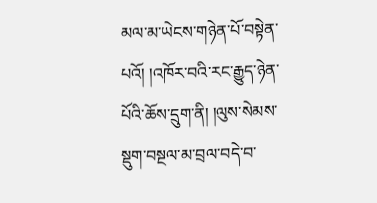མལ་མ་ཡེངས་གཉེན་པོ་བསྟེན་པའོ། །འཁོར་བའི་རང་རྒྱུད་ཉེན་པོའི་ཆོས་དྲུག་ནི། །ལུས་སེམས་སྡུག་བསྔལ་མ་བྲལ་བདེ་བ་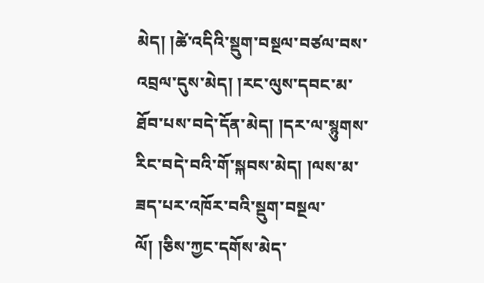མེད། །ཚེ་འདིའི་སྡུག་བསྔལ་བཙལ་བས་འབྲལ་དུས་མེད། །རང་ལུས་དབང་མ་ཐོབ་པས་བདེ་དོན་མེད། །དར་ལ་སྙུགས་རིང་བདེ་བའི་གོ་སྐབས་མེད། །ལས་མ་ཟད་པར་འཁོར་བའི་སྡུག་བསྔལ་ལོ། །ཅིས་ཀྱང་དགོས་མེད་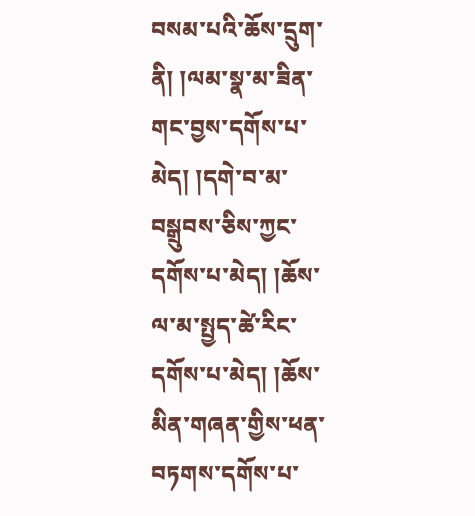བསམ་པའི་ཆོས་དྲུག་ནི། །ལམ་སྣ་མ་ཟིན་གང་བྱས་དགོས་པ་མེད། །དགེ་བ་མ་བསྒྲུབས་ཅིས་ཀྱང་དགོས་པ་མེད། །ཆོས་ལ་མ་སྤྱད་ཚེ་རིང་དགོས་པ་མེད། །ཆོས་མིན་གཞན་གྱིས་ཕན་བཏགས་དགོས་པ་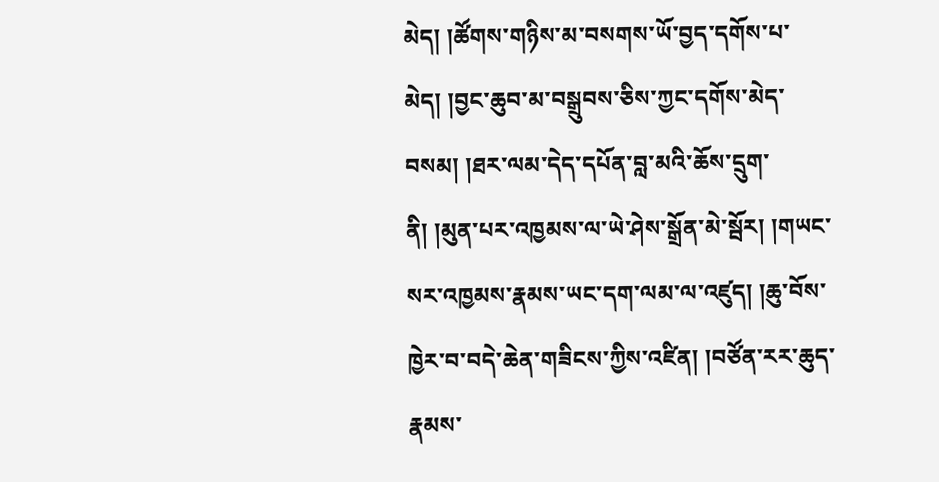མེད། །ཚོགས་གཉིས་མ་བསགས་ཡོ་བྱད་དགོས་པ་མེད། །བྱང་ཆུབ་མ་བསྒྲུབས་ཅིས་ཀྱང་དགོས་མེད་བསམ། །ཐར་ལམ་དེད་དཔོན་བླ་མའི་ཆོས་དྲུག་ནི། །མུན་པར་འཁྱམས་ལ་ཡེ་ཤེས་སྒྲོན་མེ་སྦོར། །གཡང་སར་འཁྱམས་རྣམས་ཡང་དག་ལམ་ལ་འཛུད། །ཆུ་བོས་ཁྱེར་བ་བདེ་ཆེན་གཟིངས་ཀྱིས་འཛིན། །བཙོན་རར་ཆུད་རྣམས་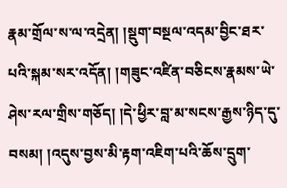རྣམ་གྲོལ་ས་ལ་འདྲེན། །སྡུག་བསྔལ་འདམ་བྱིང་ཐར་པའི་སྐམ་སར་འདོན། །གཟུང་འཛིན་བཅིངས་རྣམས་ཡེ་ཤེས་རལ་གྲིས་གཅོད། །དེ་ཕྱིར་བླ་མ་སངས་རྒྱས་ཉིད་དུ་བསམ། །འདུས་བྱས་མི་རྟག་འཇིག་པའི་ཆོས་དྲུག་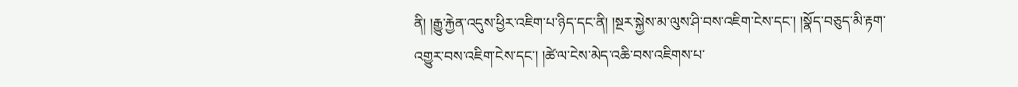ནི། །རྒྱུ་རྐྱེན་འདུས་ཕྱིར་འཇིག་པ་ཉིད་དང་ནི། །སྔར་སྐྱེས་མ་ལུས་ཤི་བས་འཇིག་ངེས་དང་། །སྣོད་བཅུད་མི་རྟག་འགྱུར་བས་འཇིག་ངེས་དང་། །ཚེ་ལ་ངེས་མེད་འཆི་བས་འཇིགས་པ་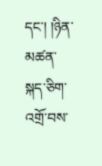དང་། །ཉིན་མཚན་སྐད་ཅིག་འགྲོ་བས་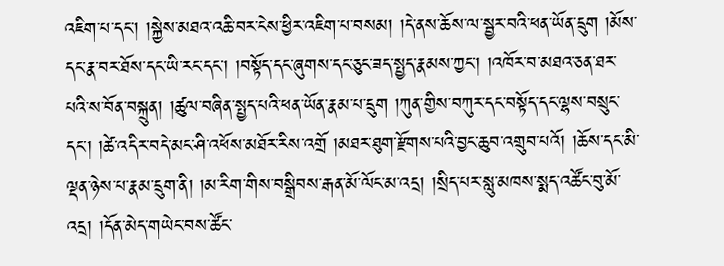འཇིག་པ་དང་། །སྐྱེས་མཐའ་འཆི་བར་ངེས་ཕྱིར་འཇིག་པ་བསམ། །དེ་ནས་ཆོས་ལ་སྦྱར་བའི་ཕན་ཡོན་དྲུག །མོས་དང་རྣ་བར་ཐོས་དང་ཡི་རང་དང་། །བསྟོད་དང་ཞུགས་དང་ཅུང་ཟད་སྤྱད་རྣམས་ཀྱང་། །འཁོར་བ་མཐའ་ཅན་ཐར་པའི་ས་བོན་བསྐྲུན། །ཚུལ་བཞིན་སྤྱད་པའི་ཕན་ཡོན་རྣམ་པ་དྲུག །ཀུན་གྱིས་བཀུར་དང་བསྟོད་དང་ལྷས་བསྲུང་དང་། །ཚེ་འདིར་བདེ་མང་ཤི་འཕོས་མཐོར་རིས་འགྲོ །མཐར་ཐུག་རྫོགས་པའི་བྱང་ཆུབ་འགྲུབ་པའོ། །ཆོས་དང་མི་ལྡན་ཉེས་པ་རྣམ་དྲུག་ནི། །མ་རིག་གིས་བསྒྲིབས་རྒན་མོ་ལོང་མ་འདྲ། །སྲིད་པར་སླུ་མཁས་སྨད་འཚོང་བུ་མོ་འདྲ། །དོན་མེད་གཡེང་བས་ཚོང་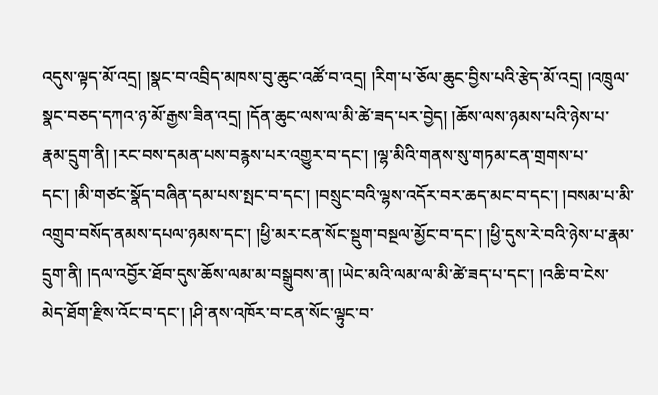འདུས་ལྟད་མོ་འདྲ། །སྣང་བ་འབྲིད་མཁས་བུ་ཆུང་འཚོ་བ་འདྲ། །རིག་པ་ཅོལ་ཆུང་བྱིས་པའི་རྩེད་མོ་འདྲ། །འཁྲུལ་སྣང་བཅད་དཀའ་ཉ་མོ་རྒྱས་ཟིན་འདྲ། །དོན་ཆུང་ལས་ལ་མི་ཚེ་ཟད་པར་བྱེད། །ཆོས་ལས་ཉམས་པའི་ཉེས་པ་རྣམ་དྲུག་ནི། །རང་བས་དམན་པས་བརྙས་པར་འགྱུར་བ་དང་། །ལྷ་མིའི་གནས་སུ་གཏམ་ངན་གྲགས་པ་དང་། །མི་གཙང་སྣོད་བཞིན་དམ་པས་སྤང་བ་དང་། །བསྲུང་བའི་ལྷས་འདོར་བར་ཆད་མང་བ་དང་། །བསམ་པ་མི་འགྲུབ་བསོད་ནམས་དཔལ་ཉམས་དང་། །ཕྱི་མར་ངན་སོང་སྡུག་བསྔལ་མྱོང་བ་དང་། །ཕྱི་དུས་རེ་བའི་ཉེས་པ་རྣམ་དྲུག་ནི། །དལ་འབྱོར་ཐོབ་དུས་ཆོས་ལམ་མ་བསྒྲུབས་ན། །ཡེང་མའི་ལམ་ལ་མི་ཚེ་ཟད་པ་དང་། །འཆི་བ་ངེས་མེད་ཐོག་རྫིས་འོང་བ་དང་། །ཤི་ནས་འཁོར་བ་ངན་སོང་ལྟུང་བ་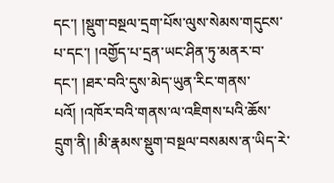དང་། །སྡུག་བསྔལ་དྲག་པོས་ལུས་སེམས་གདུངས་པ་དང་། །འགྱོད་པ་དྲན་ཡང་ཤིན་ཏུ་མནར་བ་དང་། །ཐར་བའི་དུས་མེད་ཡུན་རིང་གནས་པའོ། །འཁོར་བའི་གནས་ལ་འཇིགས་པའི་ཆོས་དྲུག་ནི། །མི་རྣམས་སྡུག་བསྔལ་བསམས་ན་ཡིད་རེ་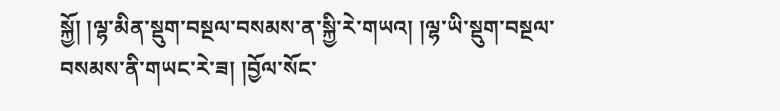སྐྱོ། །ལྷ་མིན་སྡུག་བསྔལ་བསམས་ན་སྐྱི་རེ་གཡའ། །ལྷ་ཡི་སྡུག་བསྔལ་བསམས་ནི་གཡང་རེ་ཟ། །བྱོལ་སོང་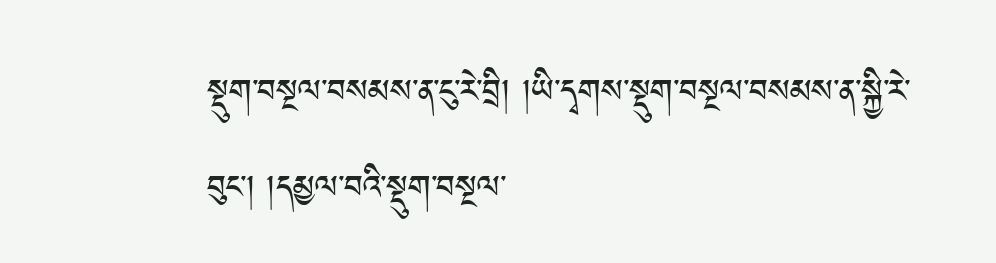སྡུག་བསྔལ་བསམས་ན་ངུ་རེ་བྲི། །ཡི་དྭགས་སྡུག་བསྔལ་བསམས་ན་སྐྱི་རེ་བུང་། །དམྱལ་བའི་སྡུག་བསྔལ་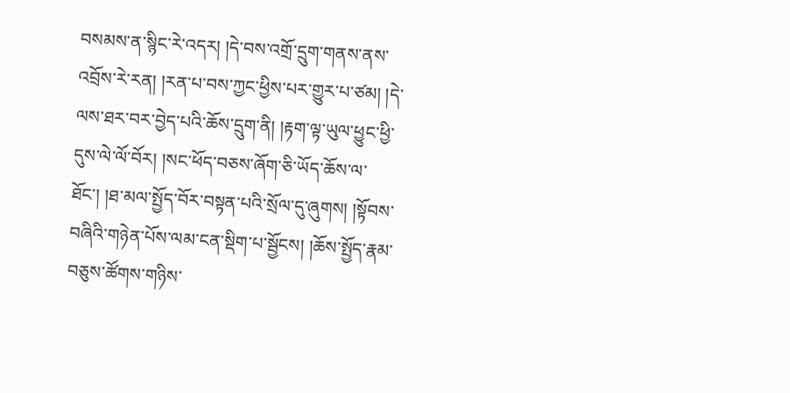བསམས་ན་སྙིང་རེ་འདར། །དེ་བས་འགྲོ་དྲུག་གནས་ནས་འབྲོས་རེ་རན། །རན་པ་བས་ཀྱང་ཕྱིས་པར་གྱུར་པ་ཙམ། །དེ་ལས་ཐར་བར་བྱེད་པའི་ཆོས་དྲུག་ནི། །རྟག་ལྟ་ཡུལ་ཕྱུང་ཕྱི་དུས་ལེ་ལོ་བོར། །སང་ཕོད་བཅས་ཞོག་ཅི་ཡོད་ཆོས་ལ་ཐོང་། །ཐ་མལ་སྤྱོད་བོར་བསྟན་པའི་སྲོལ་དུ་ཞུགས། །སྟོབས་བཞིའི་གཉེན་པོས་ལམ་ངན་སྡིག་པ་སྦྱོངས། །ཆོས་སྤྱོད་རྣམ་བཅུས་ཚོགས་གཉིས་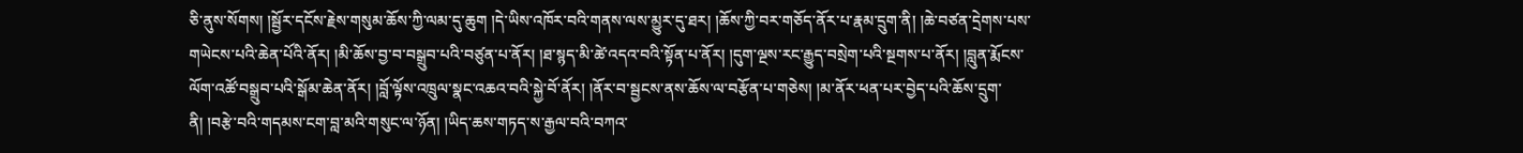ཅི་ནུས་སོགས། །སྦྱོར་དངོས་རྗེས་གསུམ་ཆོས་ཀྱི་ལམ་དུ་ཆུག །དེ་ཡིས་འཁོར་བའི་གནས་ལས་མྱུར་དུ་ཐར། །ཆོས་ཀྱི་བར་གཅོད་ནོར་པ་རྣམ་དྲུག་ནི། །ཆེ་བཙན་དྲེགས་པས་གཡེངས་པའི་ཆེན་པོའི་ནོར། །མི་ཆོས་བྱ་བ་བསྒྲུབ་པའི་བཙུན་པ་ནོར། །ཐ་སྙད་མི་ཚེ་འདའ་བའི་སྟོན་པ་ནོར། །དུག་ལྔས་རང་རྒྱུད་བསྲེག་པའི་སྔགས་པ་ནོར། །བླུན་རྨོངས་ལོག་འཚོ་བསྒྲུབ་པའི་སྒོམ་ཆེན་ནོར། །བློ་ལྟོས་འཁྲུལ་སྣང་འཆའ་བའི་སྐྱེ་བོ་ནོར། །ནོར་བ་སྦྱངས་ནས་ཆོས་ལ་བརྩོན་པ་གཅེས། །མ་ནོར་ཕན་པར་བྱེད་པའི་ཆོས་དྲུག་ནི། །བརྩེ་བའི་གདམས་ངག་བླ་མའི་གསུང་ལ་ཉོན། །ཡིད་ཆས་གཏད་ས་རྒྱལ་བའི་བཀའ་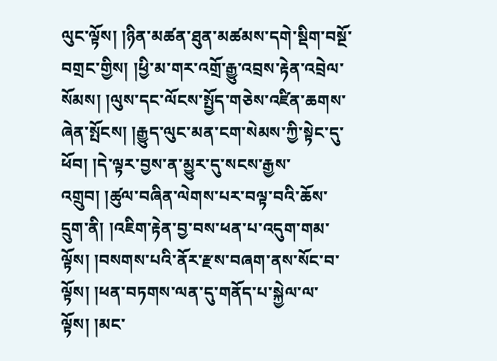ལུང་ལྟོས། །ཉིན་མཚན་ཐུན་མཚམས་དགེ་སྡིག་བསྔོ་བགྲང་གྱིས། །ཕྱི་མ་གར་འགྲོ་རྒྱུ་འབྲས་རྟེན་འབྲེལ་སོམས། །ལུས་དང་ལོངས་སྤྱོད་གཅེས་འཛིན་ཆགས་ཞེན་སྤོངས། །རྒྱུད་ལུང་མན་ངག་སེམས་ཀྱི་སྟེང་དུ་ཕོབ། །དེ་ལྟར་བྱས་ན་མྱུར་དུ་སངས་རྒྱས་འགྲུབ། །ཚུལ་བཞིན་ལེགས་པར་བལྟ་བའི་ཆོས་དྲུག་ནི། །འཇིག་རྟེན་བྱ་བས་ཕན་པ་འདུག་གམ་ལྟོས། །བསགས་པའི་ནོར་རྫས་བཞག་ནས་སོང་བ་ལྟོས། །ཕན་བཏགས་ལན་དུ་གནོད་པ་སྐྱེལ་ལ་ལྟོས། །མང་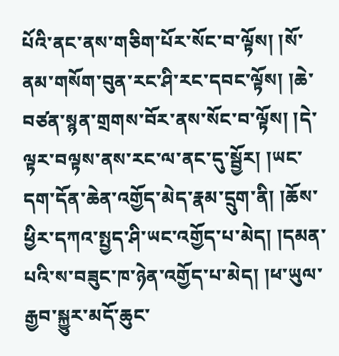པོའི་ནང་ནས་གཅིག་པོར་སོང་བ་ལྟོས། །སོ་ནམ་གསོག་བུན་རང་ཤི་རང་དབང་ལྟོས། །ཆེ་བཙན་སྙན་གྲགས་བོར་ནས་སོང་བ་ལྟོས། །དེ་ལྟར་བལྟས་ནས་རང་ལ་ནང་དུ་སྦྱོར། །ཡང་དག་དོན་ཆེན་འགྱོད་མེད་རྣམ་དྲུག་ནི། །ཆོས་ཕྱིར་དཀའ་སྤྱད་ཤི་ཡང་འགྱོད་པ་མེད། །དམན་པའི་ས་བཟུང་ཁ་ཉེན་འགྱོད་པ་མེད། །ཕ་ཡུལ་རྒྱབ་སྐྱུར་མདོ་ཆུང་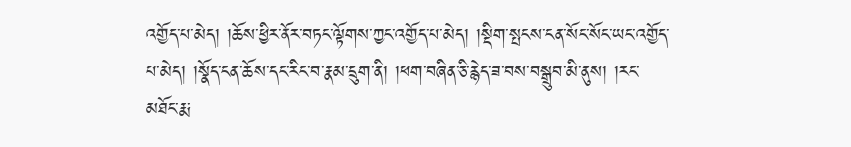འགྱོད་པ་མེད། །ཆོས་ཕྱིར་ནོར་བཏང་ལྟོགས་ཀྱང་འགྱོད་པ་མེད། །སྡིག་སྤངས་ངན་སོང་སོང་ཡང་འགྱོད་པ་མེད། །སྣོད་ངན་ཆོས་དང་རིང་བ་རྣམ་དྲུག་ནི། །ཕག་བཞིན་ཅི་རྙེད་ཟ་བས་བསྒྲུབ་མི་ནུས། །རང་མཐོང་རྨ་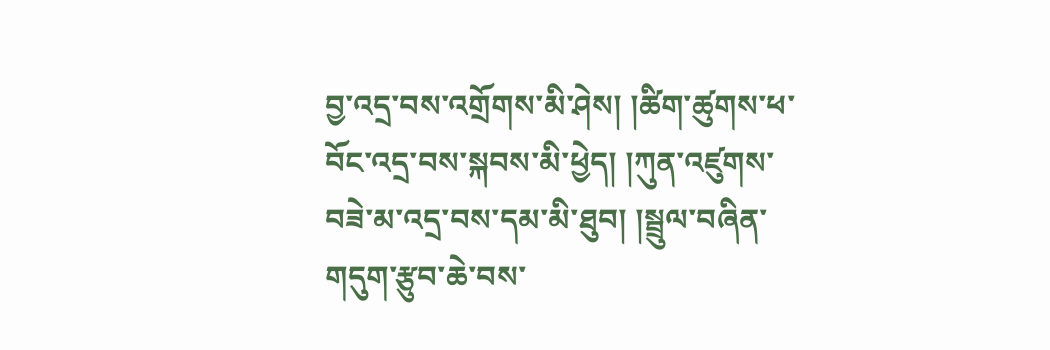བྱ་འདྲ་བས་འགྲོགས་མི་ཤེས། །ཚིག་ཚུགས་ཕ་བོང་འདྲ་བས་སྐབས་མི་ཕྱེད། །ཀུན་འཛུགས་བཟེ་མ་འདྲ་བས་དམ་མི་ཐུབ། །སྦྲུལ་བཞིན་གདུག་རྩུབ་ཆེ་བས་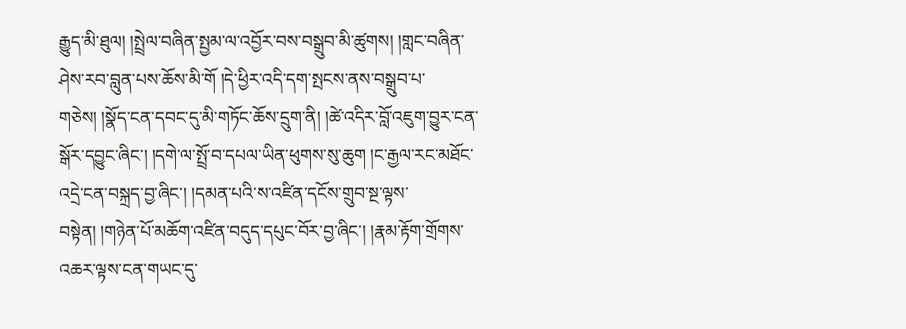རྒྱུད་མི་ཐུལ། །སྤྲེལ་བཞིན་སྤྱམ་ལ་འབྱོར་བས་བསྒྲུབ་མི་ཚུགས། །གླང་བཞིན་ཤེས་རབ་བླུན་པས་ཆོས་མི་གོ །དེ་ཕྱིར་འདི་དག་སྤངས་ནས་བསྒྲུབ་པ་གཅེས། །སྣོད་ངན་དབང་དུ་མི་གཏོང་ཆོས་དྲུག་ནི། །ཚེ་འདིར་བློ་འཇུག་བྱུར་ངན་སྒོར་དབྱུང་ཞིང་། །དགེ་ལ་སྤྲོ་བ་དཔལ་ཡིན་ཕུགས་སུ་ཆུག །ང་རྒྱལ་རང་མཐོང་འདྲེ་ངན་བསྐྲད་བྱ་ཞིང་། །དམན་པའི་ས་འཛིན་དངོས་གྲུབ་སྔ་ལྟས་བསྟེན། །གཉེན་པོ་མཆོག་འཛིན་བདུད་དཔུང་བོར་བྱ་ཞིང་། །རྣམ་རྟོག་གྲོགས་འཆར་ལྟས་ངན་གཡང་དུ་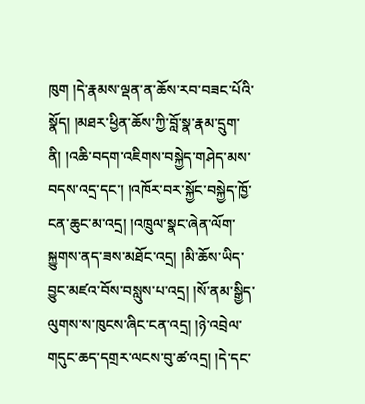ཁུག །དེ་རྣམས་ལྡན་ན་ཆོས་རབ་བཟང་པོའི་སྣོད། །མཐར་ཕྱིན་ཆོས་ཀྱི་བློ་སྣ་རྣམ་དྲུག་ནི། །འཆི་བདག་འཇིགས་བསྐྱེད་གཤེད་མས་བདས་འདྲ་དང་། །འཁོར་བར་སྐྱོང་བསྐྱེད་ཁྱོ་ངན་ཆུང་མ་འདྲ། །འཁྲུལ་སྣང་ཞེན་ལོག་སྐྱུགས་ནད་ཟས་མཐོང་འདྲ། །མི་ཆོས་ཡིད་བྱུང་མཛའ་བོས་བསླུས་པ་འདྲ། །སོ་ནམ་སྒྱིད་ལུགས་ས་ཁུངས་ཞིང་ངན་འདྲ། །ཉེ་འབྲེལ་གདུང་ཆད་དགྲར་ལངས་བུ་ཚ་འདྲ། །དེ་དང་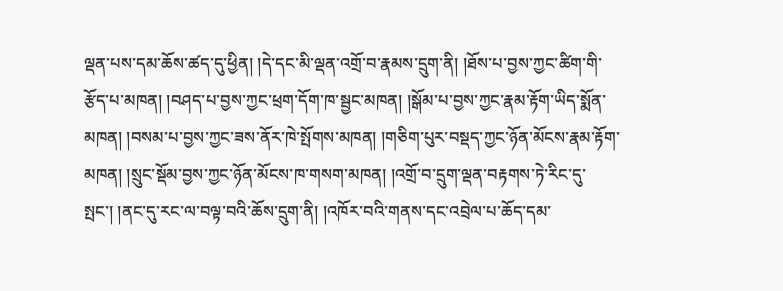ལྡན་པས་དམ་ཆོས་ཚད་དུ་ཕྱིན། །དེ་དང་མི་ལྡན་འགྲོ་བ་རྣམས་དྲུག་ནི། །ཐོས་པ་བྱས་ཀྱང་ཚིག་གི་རྩོད་པ་མཁན། །བཤད་པ་བྱས་ཀྱང་ཕྲག་དོག་ཁ་སྦྱང་མཁན། །སྒོམ་པ་བྱས་ཀྱང་རྣམ་རྟོག་ཡིད་སྨོན་མཁན། །བསམ་པ་བྱས་ཀྱང་ཟས་ནོར་ཁེ་སྤོགས་མཁན། །གཅིག་པུར་བསྡད་ཀྱང་ཉོན་མོངས་རྣམ་རྟོག་མཁན། །སྲུང་སྡོམ་བྱས་ཀྱང་ཉོན་མོངས་ཁ་གསག་མཁན། །འགྲོ་བ་དྲུག་ལྡན་བརྟགས་ཏེ་རིང་དུ་སྤང་། །ནང་དུ་རང་ལ་བལྟ་བའི་ཆོས་དྲུག་ནི། །འཁོར་བའི་གནས་དང་འབྲེལ་པ་ཆོད་དམ་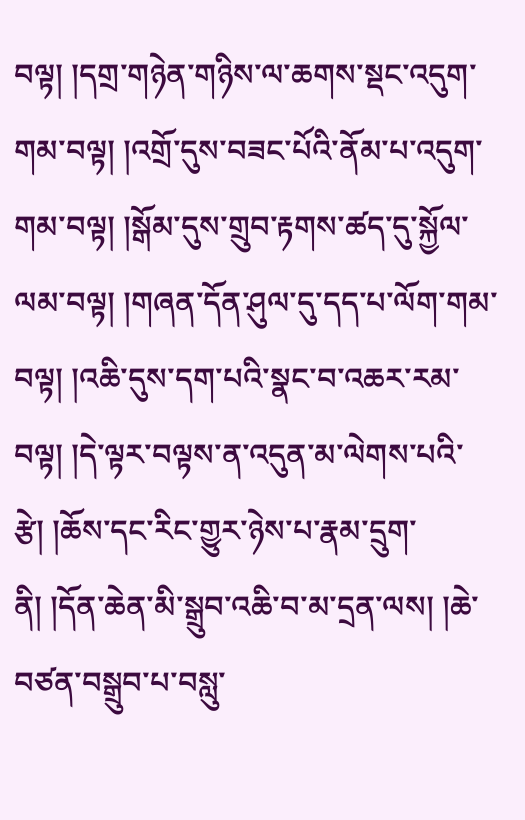བལྟ། །དགྲ་གཉེན་གཉིས་ལ་ཆགས་སྡང་འདུག་གམ་བལྟ། །འགྲོ་དུས་བཟང་པོའི་ནོམ་པ་འདུག་གམ་བལྟ། །སྒོམ་དུས་གྲུབ་རྟགས་ཚད་དུ་སྐྱོལ་ལམ་བལྟ། །གཞན་དོན་ཤུལ་དུ་དད་པ་ལོག་གམ་བལྟ། །འཆི་དུས་དག་པའི་སྣང་བ་འཆར་རམ་བལྟ། །དེ་ལྟར་བལྟས་ན་འདུན་མ་ལེགས་པའི་རྩེ། །ཆོས་དང་རིང་གྱུར་ཉེས་པ་རྣམ་དྲུག་ནི། །དོན་ཆེན་མི་སྒྲུབ་འཆི་བ་མ་དྲན་ལས། །ཆེ་བཙན་བསྒྲུབ་པ་བསླུ་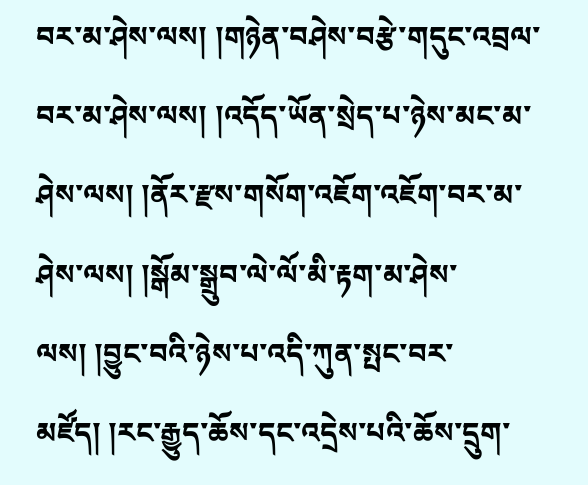བར་མ་ཤེས་ལས། །གཉེན་བཤེས་བརྩེ་གདུང་འབྲལ་བར་མ་ཤེས་ལས། །འདོད་ཡོན་སྲེད་པ་ཉེས་མང་མ་ཤེས་ལས། །ནོར་རྫས་གསོག་འཇོག་འཇོག་བར་མ་ཤེས་ལས། །སྒོམ་སྒྲུབ་ལེ་ལོ་མི་རྟག་མ་ཤེས་ལས། །བྱུང་བའི་ཉེས་པ་འདི་ཀུན་སྤང་བར་མཛོད། །རང་རྒྱུད་ཆོས་དང་འདྲེས་པའི་ཆོས་དྲུག་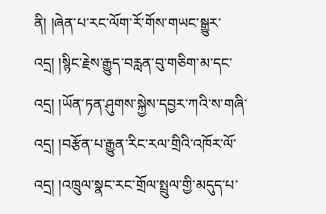ནི། །ཞེན་པ་རང་ལོག་རོ་གོས་གཡང་སྒྱུར་འདྲ། །སྙིང་རྗེས་རྒྱུད་བརླན་བུ་གཅིག་མ་དང་འདྲ། །ཡོན་ཏན་ཤུགས་སྐྱེས་དབྱར་ཀའི་ས་གཞི་འདྲ། །བརྩོན་པ་རྒྱུན་རིང་རལ་གྲིའི་འཁོར་ལོ་འདྲ། །འཁྲུལ་སྣང་རང་གྲོལ་སྤྲུལ་གྱི་མདུད་པ་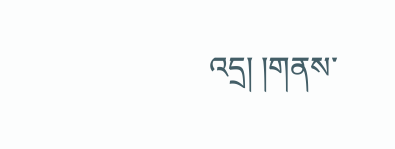འདྲ། །གནས་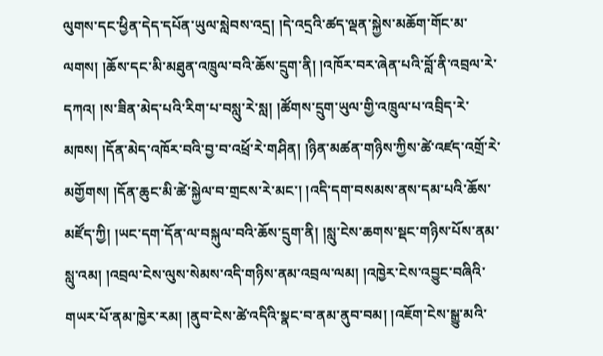ལུགས་དང་ཕྱིན་དེད་དཔོན་ཡུལ་སླེབས་འདྲ། །དེ་འདྲའི་ཚད་ལྡན་སྐྱེས་མཆོག་གོང་མ་ལགས། །ཆོས་དང་མི་མཐུན་འཁྲུལ་བའི་ཆོས་དྲུག་ནི། །འཁོར་བར་ཞེན་པའི་བློ་ནི་འབྲལ་རེ་དཀའ། །ས་ཟིན་མེད་པའི་རིག་པ་བསླུ་རེ་སླ། །ཚོགས་དྲུག་ཡུལ་གྱི་འཁྲུལ་པ་འབྲིད་རེ་མཁས། །དོན་མེད་འཁོར་བའི་བྱ་བ་འཕྲོ་རེ་གཤིན། །ཉིན་མཚན་གཉིས་ཀྱིས་ཚེ་འཛད་འགྲོ་རེ་མགྱོགས། །དོན་ཆུང་མི་ཚེ་སྐྱེལ་བ་གྲངས་རེ་མང་། །འདི་དག་བསམས་ནས་དམ་པའི་ཆོས་མཛོད་ཀྱི། །ཡང་དག་དོན་ལ་བསྐུལ་བའི་ཆོས་དྲུག་ནི། །སླུ་ངེས་ཆགས་སྡང་གཉིས་པོས་ནམ་སླུ་འམ། །འབྲལ་ངེས་ལུས་སེམས་འདི་གཉིས་ནམ་འབྲལ་ལམ། །འཁྱེར་ངེས་འབྱུང་བཞིའི་གཡར་པོ་ནམ་ཁྱེར་རམ། །ནུབ་ངེས་ཚེ་འདིའི་སྣང་བ་ནམ་ནུབ་བམ། །འཇོག་ངེས་སྒྱུ་མའི་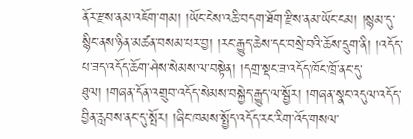ནོར་རྫས་ནམ་འཇོག་གམ། །ཡོང་ངེས་འཆི་བདག་ཐོག་རྫིས་ནམ་ཡོང་ངམ། །སྙམ་དུ་སྙིང་ནས་ཉིན་མཚན་བསམ་པར་བྱ། །རང་རྒྱུད་ཆེས་དང་བསྲེ་བའི་ཆོས་དྲུག་ནི། །འདོད་པ་ཟད་འདོད་ཆོག་ཤེས་སེམས་ལ་བསྟེན། །དགྲ་སྡང་ཟ་འདོད་ཁོང་ཁྲོ་ནང་དུ་ཐུལ། །གཞན་དོན་འགྲུབ་འདོད་སེམས་བསྐྱེད་རྒྱུད་ལ་སྦྱོར། །གཞན་སྣང་འདུལ་འདོད་བྱིན་རླབས་ནང་དུ་སྤོར། །ཞིང་ཁམས་སྤྱོད་འདོད་རང་རིག་འོད་གསལ་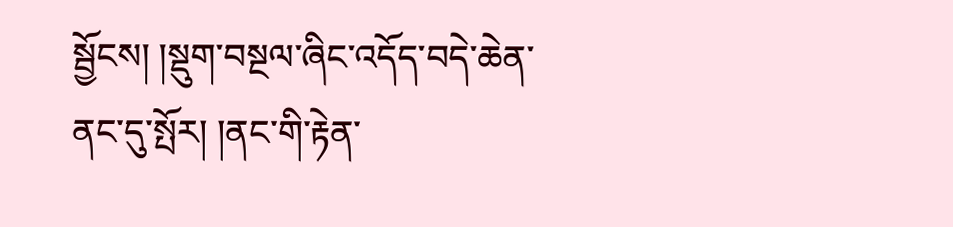སྦྱོངས། །སྡུག་བསྔལ་ཞིང་འདོད་བདེ་ཆེན་ནང་དུ་སྤོར། །ནང་གི་རྟེན་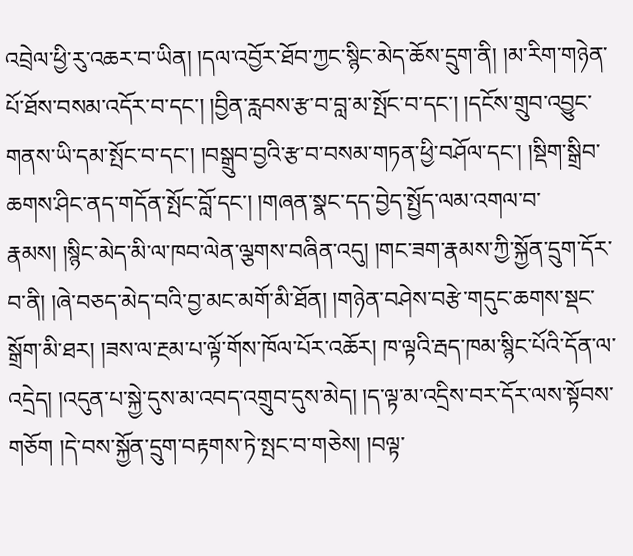འབྲེལ་ཕྱི་རུ་འཆར་བ་ཡིན། །དལ་འབྱོར་ཐོབ་ཀྱང་སྙིང་མེད་ཆོས་དྲུག་ནི། །མ་རིག་གཉེན་པོ་ཐོས་བསམ་འདོར་བ་དང་། །བྱིན་རླབས་རྩ་བ་བླ་མ་སྤོང་བ་དང་། །དངོས་གྲུབ་འབྱུང་གནས་ཡི་དམ་སྤོང་བ་དང་། །བསྒྲུབ་བྱའི་རྩ་བ་བསམ་གཏན་ཕྱི་བཤོལ་དང་། །སྡིག་སྒྲིབ་ཆགས་ཤིང་ནད་གདོན་སྤོང་བློ་དང་། །གཞན་སྣང་དད་བྱེད་སྤྱོད་ལམ་འགལ་བ་རྣམས། །སྙིང་མེད་མི་ལ་ཁབ་ལེན་ལྕགས་བཞིན་འདུ། །གང་ཟག་རྣམས་ཀྱི་སྐྱོན་དྲུག་དོར་བ་ནི། །ཞེ་བཅད་མེད་བའི་བྱ་མང་མགོ་མི་ཐོན། །གཉེན་བཤེས་བརྩེ་གདུང་ཆགས་སྡང་སྒྲོག་མི་ཐར། །ཟས་ལ་རྔམ་པ་ལྟོ་གོས་ཁོལ་པོར་འཆོར། ཁ་ལྟའི་རྦད་ཁམ་སྙིང་པོའི་དོན་ལ་འདྲེད། །འདུན་པ་སྐྱེ་དུས་མ་འབད་འགྲུབ་དུས་མེད། །ད་ལྟ་མ་འདྲིས་བར་དོར་ལས་སྟོབས་གཅོག །དེ་བས་སྐྱོན་དྲུག་བརྟགས་ཏེ་སྤང་བ་གཅེས། །བལྟ་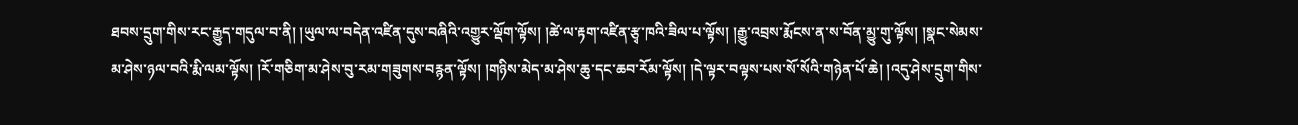ཐབས་དྲུག་གིས་རང་རྒྱུད་གདུལ་བ་ནི། །ཡུལ་ལ་བདེན་འཛིན་དུས་བཞིའི་འགྱུར་ལྡོག་ལྟོས། །ཚེ་ལ་རྟག་འཛིན་རྩྭ་ཁའི་ཟིལ་པ་ལྟོས། །རྒྱུ་འབྲས་རྨོངས་ན་ས་བོན་མྱུ་གུ་ལྟོས། །སྣང་སེམས་མ་ཤེས་ཉལ་བའི་རྨི་ལམ་ལྟོས། །རོ་གཅིག་མ་ཤེས་བུ་རམ་གཟུགས་བརྙན་ལྟོས། །གཉིས་མེད་མ་ཤེས་ཆུ་དང་ཆབ་རོམ་ལྟོས། །དེ་ལྟར་བལྟས་པས་སོ་སོའི་གཉེན་པོ་ཆེ། །འདུ་ཤེས་དྲུག་གིས་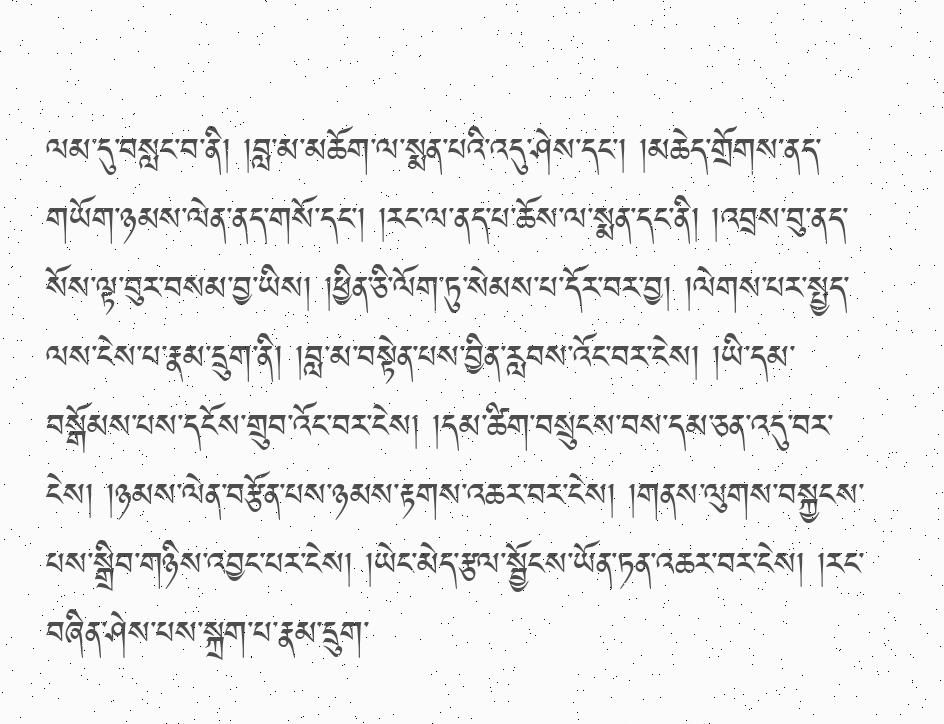ལམ་དུ་བསླང་བ་ནི། །བླ་མ་མཆོག་ལ་སྨན་པའི་འདུ་ཤེས་དང་། །མཆེད་གྲོགས་ནད་གཡོག་ཉམས་ལེན་ནད་གསོ་དང་། །རང་ལ་ནད་པ་ཆོས་ལ་སྨན་དང་ནི། །འབྲས་བུ་ནད་སོས་ལྟ་བུར་བསམ་བྱ་ཡིས། །ཕྱིན་ཅི་ལོག་ཏུ་སེམས་པ་དོར་བར་བྱ། །ལེགས་པར་སྤྱད་ལས་ངེས་པ་རྣམ་དྲུག་ནི། །བླ་མ་བསྟེན་པས་བྱིན་རླབས་འོང་བར་ངེས། །ཡི་དམ་བསྒོམས་པས་དངོས་གྲུབ་འོང་བར་ངེས། །དམ་ཚིག་བསྲུངས་བས་དམ་ཅན་འདུ་བར་ངེས། །ཉམས་ལེན་བརྩོན་པས་ཉམས་རྟགས་འཆར་བར་ངེས། །གནས་ལུགས་བསྐྱངས་པས་སྒྲིབ་གཉིས་འབྱང་པར་ངེས། །ཡེང་མེད་རྩལ་སྦྱོངས་ཡོན་ཏན་འཆར་བར་ངེས། །རང་བཞིན་ཤེས་པས་སྐྲག་པ་རྣམ་དྲུག་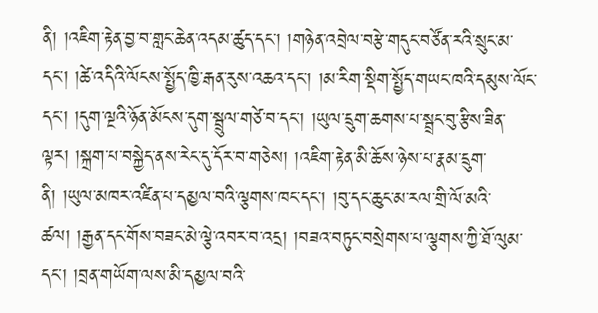ནི། །འཇིག་རྟེན་བྱ་བ་གླང་ཆེན་འདམ་ཚུད་དང་། །གཉེན་འབྲེལ་བརྩེ་གདུང་བཙོན་རའི་སྲུང་མ་དང་། །ཚེ་འདིའི་ལོངས་སྤྱོད་ཁྱི་རྒན་རུས་འཆའ་དང་། །མ་རིག་སྡིག་སྤྱོད་གཡང་ཁའི་དམུས་ལོང་དང་། །དུག་ལྔའི་ཉོན་མོངས་དུག་སྦྲུལ་གཙེ་བ་དང་། །ཡུལ་དྲུག་ཆགས་པ་སྦྲང་བུ་རྩིས་ཟིན་ལྟར། །སྐྲག་པ་བསྐྱེད་ནས་རེང་དུ་དོར་བ་གཅེས། །འཇིག་རྟེན་མི་ཆོས་ཉེས་པ་རྣམ་དྲུག་ནི། །ཡུལ་མཁར་འཛིན་པ་དམྱལ་བའི་ལྕགས་ཁང་དང་། །བུ་དང་ཆུང་མ་རལ་གྲི་ལོ་མའི་ཚལ། །རྒྱན་དང་གོས་བཟང་མེ་ལྕེ་འབར་བ་འདྲ། །བཟའ་བཏུང་བསྲེགས་པ་ལྕགས་ཀྱི་ཐོ་ལུམ་དང་། །བྲན་གཡོག་ལས་མི་དམྱལ་བའི་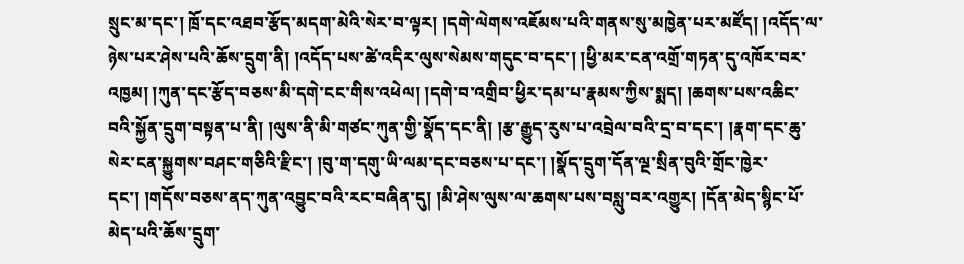སྲུང་མ་དང་། ཁྲོ་དང་འཐབ་རྩོད་མདག་མེའི་སེར་བ་ལྟར། །དགེ་ལེགས་འཇོམས་པའི་གནས་སུ་མཁྱེན་པར་མཛོད། །འདོད་ལ་ཉེས་པར་ཤེས་པའི་ཆོས་དྲུག་ནི། །འདོད་པས་ཚེ་འདིར་ལུས་སེམས་གདུང་བ་དང་། །ཕྱི་མར་ངན་འགྲོ་གཏན་དུ་འཁོར་བར་འཁྱམ། །ཀུན་དང་རྩོད་བཅས་མི་དགེ་ངང་གིས་འཕེལ། །དགེ་བ་འགྲིབ་ཕྱིར་དམ་པ་རྣམས་ཀྱིས་སྨད། །ཆགས་པས་འཆིང་བའི་སྐྱོན་དྲུག་བསྟན་པ་ནི། །ལུས་ནི་མི་གཙང་ཀུན་གྱི་སྣོད་དང་ནི། །རྩ་རྒྱུད་རུས་པ་འབྲེལ་བའི་དྲ་བ་དང་། །རྣག་དང་ཆུ་སེར་ངན་སྐྱུགས་བཤང་གཅིའི་རྫིང་། །བུ་ག་དགུ་ཡི་ལམ་དང་བཅས་པ་དང་། །སྣོད་དྲུག་དོན་ལྔ་སྲིན་བུའི་གྲོང་ཁྱེར་དང་། །གདོས་བཅས་ནད་ཀུན་འབྱུང་བའི་རང་བཞིན་དུ། །མི་ཤེས་ལུས་ལ་ཆགས་པས་བསླུ་བར་འགྱུར། །དོན་མེད་སྙིང་པོ་མེད་པའི་ཆོས་དྲུག་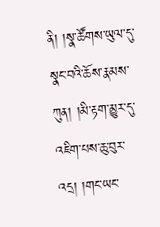ནི། །སྣ་ཚོགས་ཡུལ་དུ་སྣང་བའི་ཆོས་རྣམས་ཀུན། །མི་རྟག་མྱུར་དུ་འཇིག་པས་ཆུ་བུར་འདྲ། །གང་ཡང་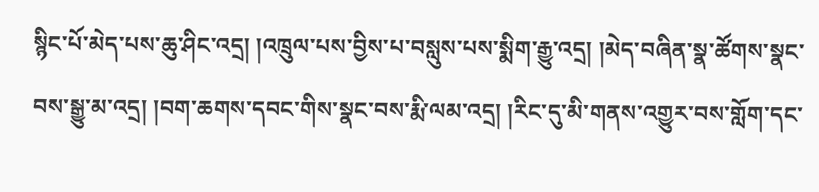སྙིང་པོ་མེད་པས་ཆུ་ཤིང་འདྲ། །འཁྲུལ་པས་བྱིས་པ་བསླུས་པས་སྨིག་རྒྱུ་འདྲ། །མེད་བཞིན་སྣ་ཚོགས་སྣང་བས་སྒྱུ་མ་འདྲ། །བག་ཆགས་དབང་གིས་སྣང་བས་རྨི་ལམ་འདྲ། །རིང་དུ་མི་གནས་འགྱུར་བས་གློག་དང་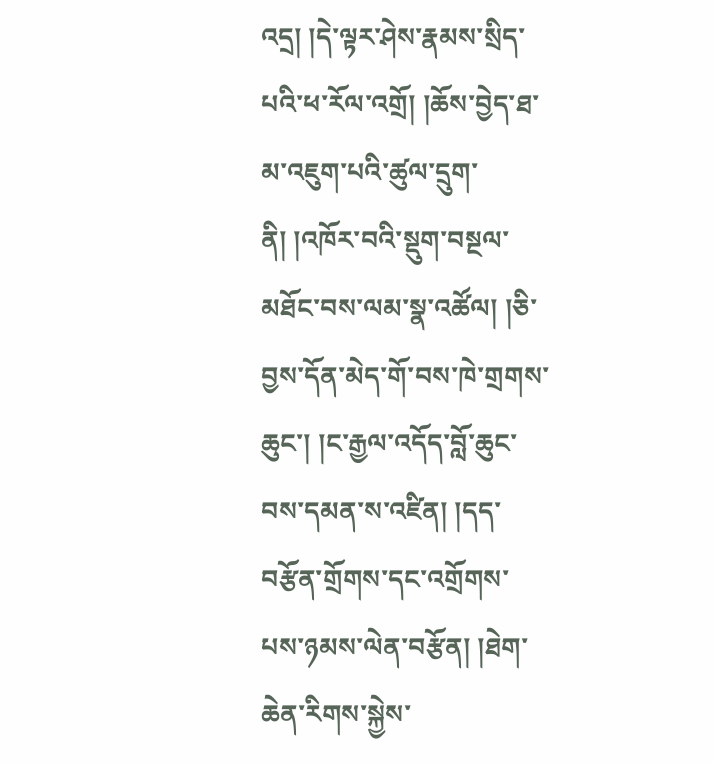འདྲ། །དེ་ལྟར་ཤེས་རྣམས་སྲིད་པའི་ཕ་རོལ་འགྲོ། །ཆོས་བྱེད་ཐ་མ་འཇུག་པའི་ཚུལ་དྲུག་ནི། །འཁོར་བའི་སྡུག་བསྔལ་མཐོང་བས་ལམ་སྣ་འཚོལ། །ཅི་བྱས་དོན་མེད་གོ་བས་ཁེ་གྲགས་ཆུང་། །ང་རྒྱལ་འདོད་བློ་ཆུང་བས་དམན་ས་འཛིན། །དད་བརྩོན་གྲོགས་དང་འགྲོགས་པས་ཉམས་ལེན་བརྩོན། །ཐེག་ཆེན་རིགས་སྐྱེས་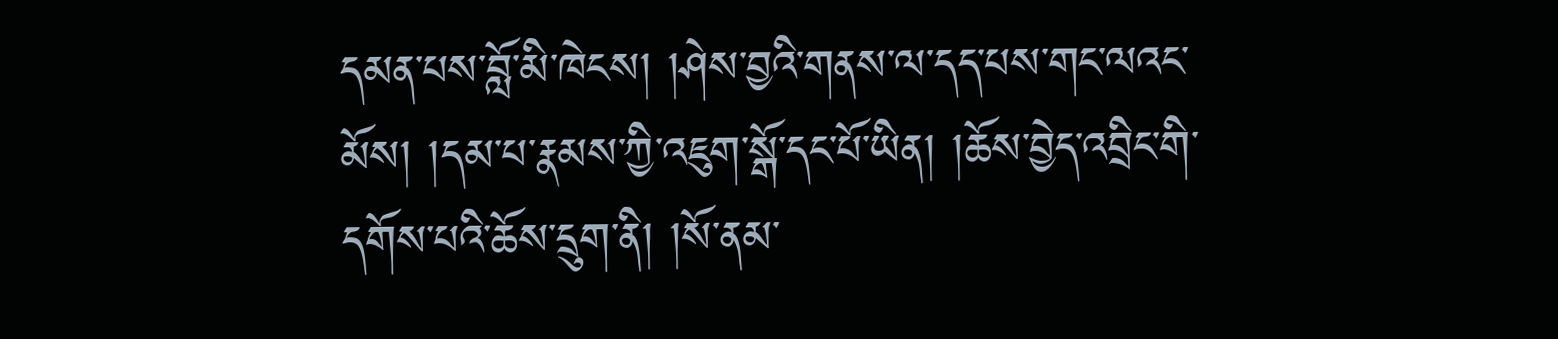དམན་པས་བློ་མི་ཁེངས། །ཤེས་བྱའི་གནས་ལ་དད་པས་གང་ལའང་མོས། །དམ་པ་རྣམས་ཀྱི་འཇུག་སྒོ་དང་པོ་ཡིན། །ཆོས་བྱེད་འབྲིང་གི་དགོས་པའི་ཆོས་དྲུག་ནི། །སོ་ནམ་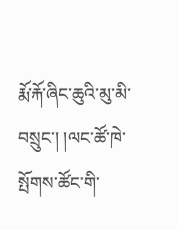རྨོ་རྐོ་ཞིང་ཆུའི་མུ་མི་བསྲུང་། །ལང་ཚོ་ཁེ་སྤོགས་ཚོང་གི་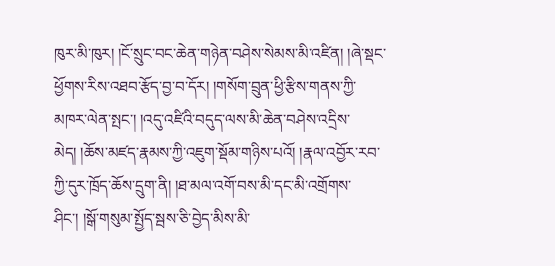ཁུར་མི་ཁུར། །ངོ་སྲུང་བང་ཆེན་གཉེན་བཤེས་སེམས་མི་འཛིན། །ཞེ་སྡང་ཕྱོགས་རིས་འཐབ་རྩོད་བྱ་བ་དོར། །གསོག་བྲུན་ཕྱི་རྩིས་གནས་ཀྱི་མཁར་ལེན་སྤང་། །འདུ་འཛིའི་བདུད་ལས་མི་ཆེན་བཤེས་འདྲིས་མེད། །ཆོས་མཛད་རྣམས་ཀྱི་འཇུག་སྡོམ་གཉིས་པའོ། །རྣལ་འབྱོར་རབ་ཀྱི་དུར་ཁྲོད་ཆོས་དྲུག་ནི། །ཐ་མལ་འགོ་བས་མི་དང་མི་འགྲོགས་ཤིང་། །སྒོ་གསུམ་སྤྱོད་སྦས་ཅི་བྱེད་མིས་མི་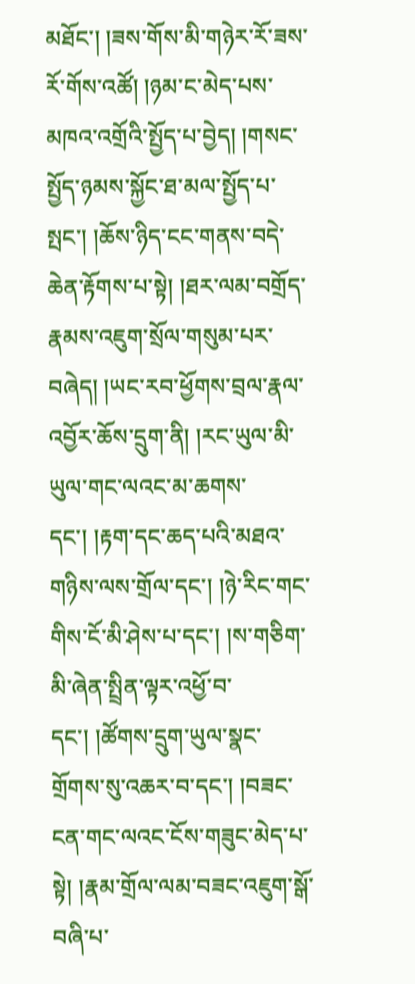མཐོང་། །ཟས་གོས་མི་གཉེར་རོ་ཟས་རོ་གོས་འཚོ། །ཉམ་ང་མེད་པས་མཁའ་འགྲོའི་སྤྱོད་པ་བྱེད། །གསང་སྤྱོད་ཉམས་སྐྱོང་ཐ་མལ་སྤྱོད་པ་སྤང་། །ཆོས་ཉིད་ངང་གནས་བདེ་ཆེན་རྟོགས་པ་སྟེ། །ཐར་ལམ་བགྲོད་རྣམས་འཇུག་སྲོལ་གསུམ་པར་བཞེད། །ཡང་རབ་ཕྱོགས་བྲལ་རྣལ་འབྱོར་ཆོས་དྲུག་ནི། །རང་ཡུལ་མི་ཡུལ་གང་ལའང་མ་ཆགས་དང་། །རྟག་དང་ཆད་པའི་མཐའ་གཉིས་ལས་གྲོལ་དང་། །ཉེ་རིང་གང་གིས་ངོ་མི་ཤེས་པ་དང་། །ས་གཅིག་མི་ཞེན་སྤྲིན་ལྟར་འཕྱོ་བ་དང་། །ཚོགས་དྲུག་ཡུལ་སྣང་གྲོགས་སུ་འཆར་བ་དང་། །བཟང་ངན་གང་ལའང་ངོས་གཟུང་མེད་པ་སྟེ། །རྣམ་གྲོལ་ལམ་བཟང་འཇུག་སྒོ་བཞི་པ་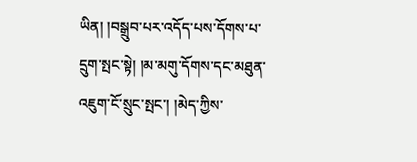ཡིན། །བསྒྲུབ་པར་འདོད་པས་དོགས་པ་དྲུག་སྤང་སྟེ། །མ་མགུ་དོགས་དང་མཐུན་འཇུག་ངོ་སྲུང་སྤང་། །མེད་ཀྱིས་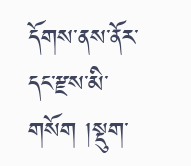དོགས་ནས་ནོར་དང་རྫས་མི་གསོག །སྡུག་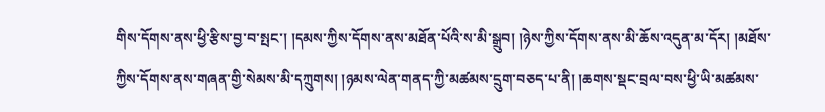གིས་དོགས་ནས་ཕྱི་རྩིས་བྱ་བ་སྤང་། །དམས་ཀྱིས་དོགས་ནས་མཐོན་པོའི་ས་མི་སྒྲུབ། །ཉེས་ཀྱིས་དོགས་ནས་མི་ཆོས་འདུན་མ་དོར། །མཐོས་ཀྱིས་དོགས་ནས་གཞན་གྱི་སེམས་མི་དཀྲུགས། །ཉམས་ལེན་གནད་ཀྱི་མཚམས་དྲུག་བཅད་པ་ནི། །ཆགས་སྡང་བྲལ་བས་ཕྱི་ཡི་མཚམས་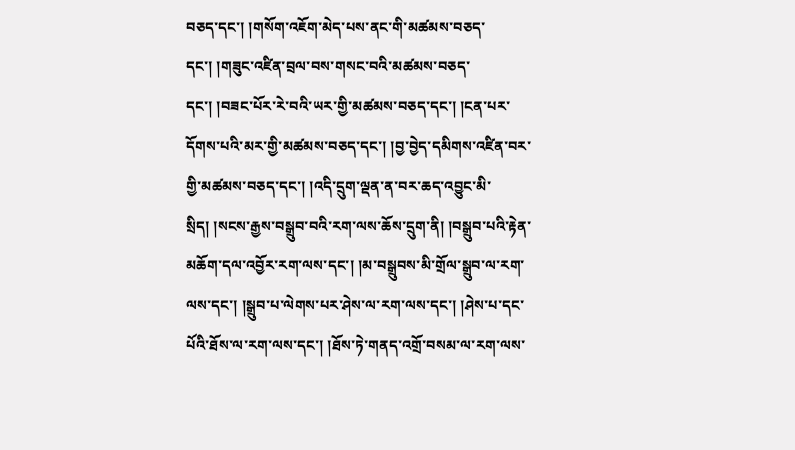བཅད་དང་། །གསོག་འཇོག་མེད་པས་ནང་གི་མཚམས་བཅད་དང་། །གཟུང་འཛིན་བྲལ་བས་གསང་བའི་མཚམས་བཅད་དང་། །བཟང་པོར་རེ་བའི་ཡར་གྱི་མཚམས་བཅད་དང་། །ངན་པར་དོགས་པའི་མར་གྱི་མཚམས་བཅད་དང་། །བྱ་བྱེད་དམིགས་འཛིན་བར་གྱི་མཚམས་བཅད་དང་། །འདི་དྲུག་ལྡན་ན་བར་ཆད་འབྱུང་མི་སྲིད། །སངས་རྒྱས་བསྒྲུབ་བའི་རག་ལས་ཆོས་དྲུག་ནི། །བསྒྲུབ་པའི་རྟེན་མཆོག་དལ་འབྱོར་རག་ལས་དང་། །མ་བསྒྲུབས་མི་གྲོལ་སྒྲུབ་ལ་རག་ལས་དང་། །སྒྲུབ་པ་ལེགས་པར་ཤེས་ལ་རག་ལས་དང་། །ཤེས་པ་དང་པོའི་ཐོས་ལ་རག་ལས་དང་། །ཐོས་ཏེ་གནད་འགྲོ་བསམ་ལ་རག་ལས་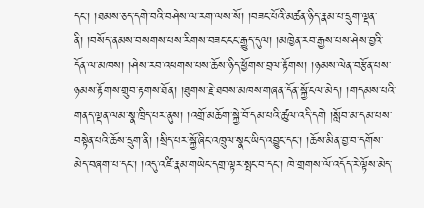དང་། །ཐམས་ཅད་དགེ་བའི་བཤེས་ལ་རག་ལས་སོ། །བཟང་པོའི་མཚན་ཉིད་རྣམ་པ་དྲུག་ལྡན་ནི། །བསོད་ནམས་བསགས་པས་རིགས་བཟང་ངང་རྒྱུད་དུལ། །མཁྱེན་རབ་རྒྱས་པས་ཤེས་བྱའི་དོན་ལ་མཁས། །ཤེས་རབ་འཕགས་པས་ཆོས་ཉིད་ཕྱོགས་བྲལ་རྟོགས། །ཉམས་ལེན་བརྩོན་པས་ཉམས་རྟོགས་གྲུབ་རྟགས་ཐོན། །ཐུགས་རྗེ་ཐབས་མཁས་གཞན་དོན་སྐྱོ་ངལ་མེད། །གདམས་པའི་གནད་ལྡན་ལམ་སྣ་ཁྲིད་པར་ནུས། །འགྲོ་མཆོག་སྐྱེ་བོ་དམ་པའི་ཚུལ་འདི་དགེ །སློབ་མ་དམ་པས་བསྟེན་པའི་ཆོས་དྲུག་ནི། །སྲིད་པར་སྐྱོ་ཞིང་འཁྲུལ་སྣང་ཡིད་འབྱུང་དང་། །ཆོས་མིན་བྱ་བ་དགོས་མེད་བཞག་པ་དང་། །འདུ་འཛི་རྣམ་གཡེང་དགྲ་ལྟར་སྤང་བ་དང་། ཁེ་གྲགས་ལོ་འདོད་རེ་ལྟོས་མེད་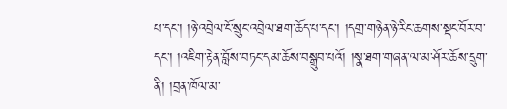པ་དང་། །ཉེ་འབྲེལ་ངོ་སྲུང་འབྲེལ་ཐག་ཆོད་པ་དང་། །དགྲ་གཉེན་ཉེ་རིང་ཆགས་སྡང་བོར་བ་དང་། །འཇིག་རྟེན་བློས་བཏང་དམ་ཆོས་བསྒྲུབ་པའོ། །སྣ་ཐག་གཞན་ལ་མ་ཤོར་ཆོས་དྲུག་ནི། །བྲན་ཁོལ་མ་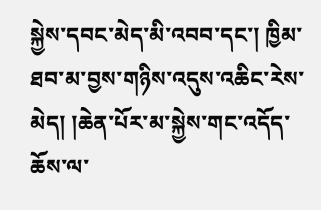སྐྱེས་དབང་མེད་མི་འབབ་དང་། ཁྱིམ་ཐབ་མ་བྱས་གཉིས་འདུས་འཆིང་རེས་མེད། །ཆེན་པོར་མ་སྐྱེས་གང་འདོད་ཆོས་ལ་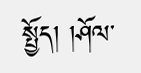སྤྱོད། །ཤོལ་